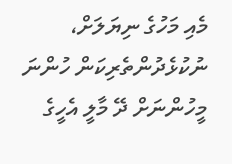މެއި މަހުގެ ނިޔަލަށް، ނުކުޅެދުންތެރިކަން ހުންނަ މީހުންނަށް ދޭ މާލީ އެހީގެ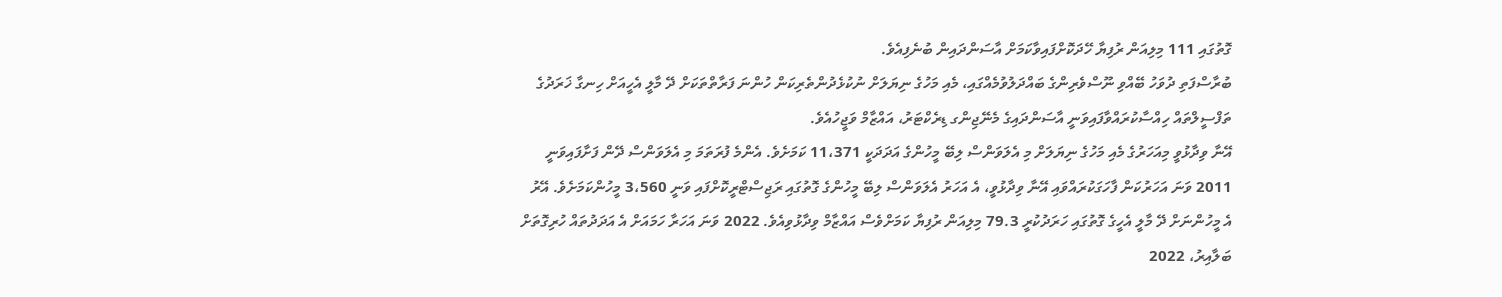ގޮތުގައި 111 މިލިއަން ރުފިޔާ ހޭދަކޮށްފައިވާކަމަށް އާސަންދައިން ބުނެފިއެވެ.
ބުރާސްފަތި ދުވަހު ބޭއްވި ނޫސްވެރިންގެ ބައްދަލުވުމެއްގައި، މެއި މަހުގެ ނިޔަލަށް ނުކުޅެދުންތެރިކަން ހުންނަ ފަރާތްތަކަށް ދޭ މާލީ އެހީއަށް ހިނގާ ޚަރަދުގެ ތަފްސީލްތައް ހިއްސާކުރައްވާފައިވަނީ އާސަންދައިގެ މެނޭޖިންގ ޑިރެކްޓަރު، އައްޒާމް ވަޖީހުއެވެ.
އޭނާ ވިދާޅުވީ މިއަހަރުގެ މެއި މަހުގެ ނިޔަލަށް މި އެލަވަންސް ލިބޭ މީހުންގެ އަދަދަކީ 11،371 ކަމަށެވެ. އެންމެ ފުރަތަމަ މި އެލަވަންސް ދޭން ފަށާފައިވަނީ 2011 ވަނަ އަހަރުކަން ފާހަގަކުރައްވައި އޭނާ ވިދާޅުވީ، އެ އަހަރު އެލަވަންސް ލިބޭ މީހުންގެ ގޮތުގައި ރަޖިސްޓްރީކޮށްފައި ވަނީ 3،560 މީހުންކަމަށެވެ. އޭރު އެ މީހުންނަށް ދޭ މާލީ އެހީގެ ގޮތުގައި ހަރަދުކުރީ 79.3 މިލިއަން ރުފިޔާ ކަމަށްވެސް އައްޒާމް ވިދާޅުވިއެވެ. 2022 ވަނަ އަހަރާ ހަމައަށް އެ އަދަދުތައް ހުރިގޮތަށް ބަލާއިރު، 2022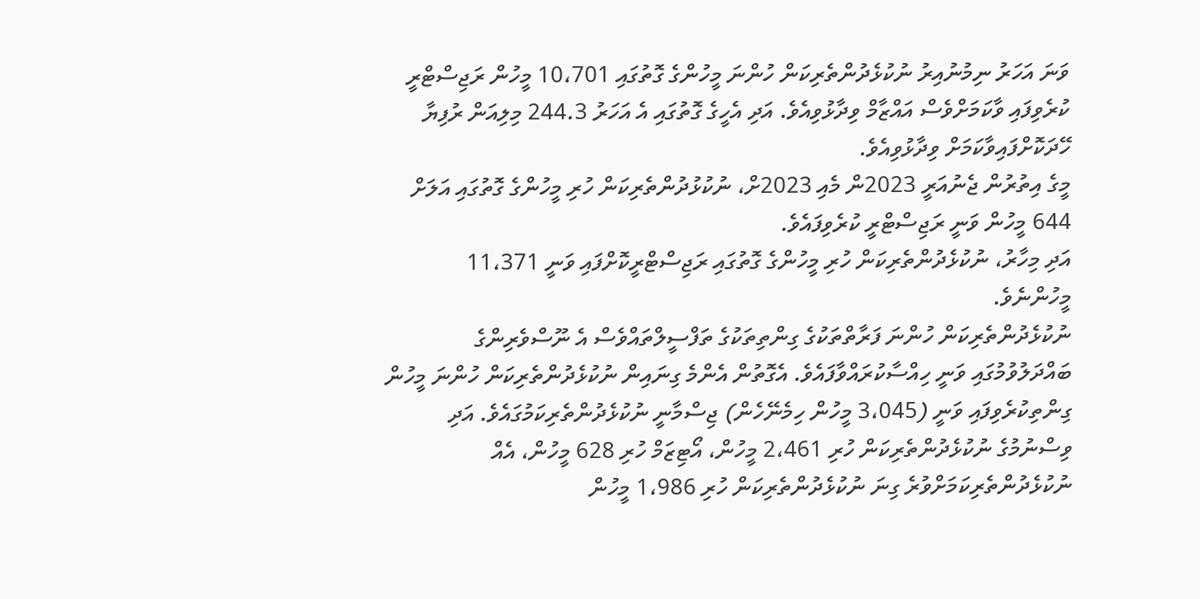ވަނަ އަހަރު ނިމުނުއިރު ނުކުޅެދުންތެރިކަން ހުންނަ މީހުންގެ ގޮތުގައި 10،701 މީހުން ރަޖިސްޓްރީ ކުރެވިފައި ވާކަމަށްވެސް އައްޒާމް ވިދާޅުވިއެވެ. އަދި އެހީގެ ގޮތުގައި އެ އަހަރު 244.3 މިލިއަން ރުފިޔާ ހޭދަކޮށްފައިވާކަމަށް ވިދާޅުވިއެވެ.
މީގެ އިތުރުން ޖެނުއަރީ 2023ން މެއި 2023ށް، ނުކުޅުދުންތެރިކަން ހުރި މީހުންގެ ގޮތުގައި އަލަށް 644 މީހުން ވަނީ ރަޖިސްޓްރީ ކުރެވިފައެވެ.
އަދި މިހާރު، ނުކުޅެދުންތެރިކަން ހުރި މީހުންގެ ގޮތުގައި ރަޖިސްޓްރީކޮށްފައި ވަނީ 11،371 މީހުންނެވެ.
ނުކުޅެދުންތެރިކަން ހުންނަ ފަރާތްތަކުގެ ގިންތިތަކުގެ ތަފްސީލްތައްވެސް އެ ނޫސްވެރިންގެ ބައްދަލުވުމުގައި ވަނީ ހިއްސާކުރައްވާފައެވެ. އެގޮތުން އެންމެ ގިނައިން ނުކުޅެދުންތެރިކަން ހުންނަ މީހުން ގިންތިކުރެވިފައި ވަނީ (3،045 މީހުން ހިމެނޭހެން) ޖިސްމާނީ ނުކުޅެދުންތެރިކަމުގައެވެ. އަދި ވިސްނުމުގެ ނުކުޅެދުންތެރިކަން ހުރި 2،461 މީހުން، އޯޓިޒަމް ހުރި 628 މީހުން، އެއް ނުކުޅެދުންތެރިކަމަށްވުރެ ގިނަ ނުކުޅެދުންތެރިކަން ހުރި 1،986 މީހުން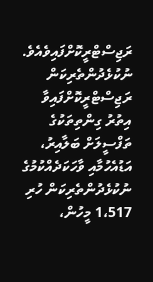ރަޖިސްޓްރީކޮށްފައިވެއެވެ.
ނުކުޅެދުންތެރިކަން ރަޖިސްޓްރީކޮށްފައިވާ އިތުރު ގިންތިތަކުގެ ތަފްސީލަށް ބަލާއިރު، އަޑުއެހުމާއި ވާހަކަދެއްކުމުގެ ނުކުޅެދުންތެރިކަން ހުރި 1،517 މީހުން،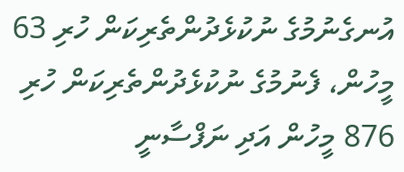އުނގެނުމުގެ ނުކުޅެދުންތެރިކަން ހުރި 63 މީހުން، ފެނުމުގެ ނުކުޅެދުންތެރިކަން ހުރި 876 މީހުން އަދި ނަފްސާނީ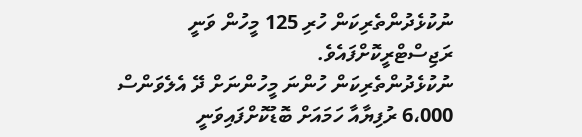ނުކުޅެދުންތެރިކަން ހުރި 125 މީހުން ވަނީ ރަޖިސްޓްރީކޮށްފައެވެ.
ނުކުޅެދުންތެރިކަން ހުންނަ މީހުންނަށް ދޭ އެލެވަންސް 6،000 ރުފިޔާއާ ހަމައަށް ބޮޑުކޮށްފައިވަނީ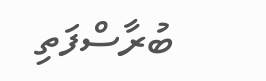ބުރާސްފަތި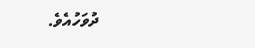ދުވަހުއެވެ.